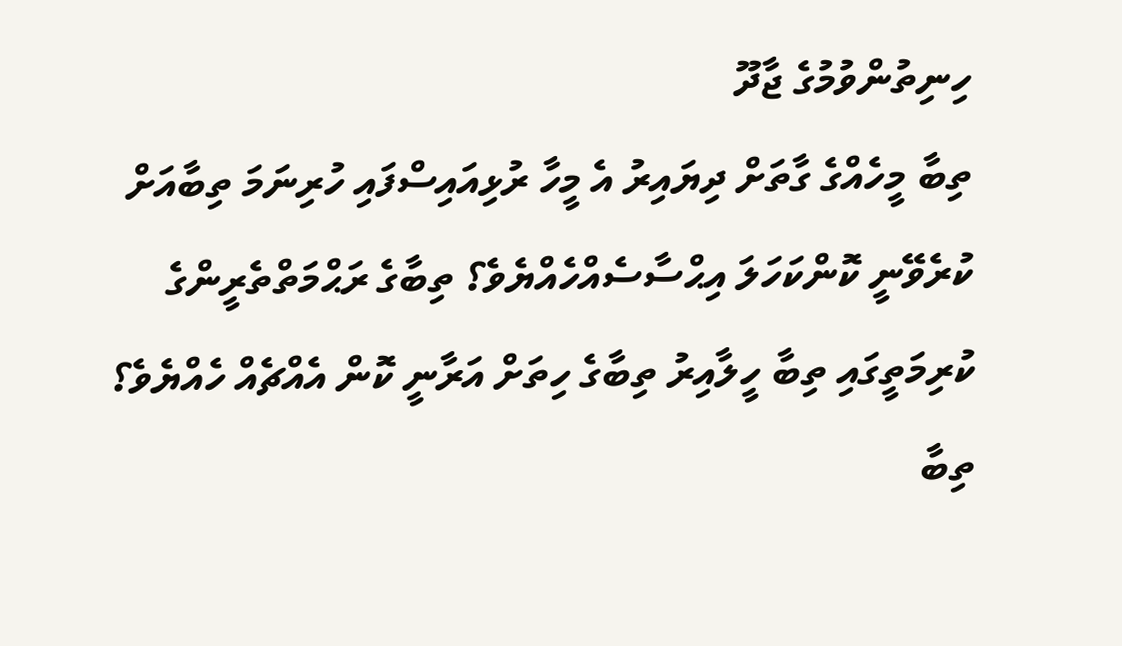ހިނިތުންވުމުގެ ޖާދޫ
ތިބާ މީހެއްގެ ގާތަށް ދިޔައިރު އެ މީހާ ރުޅިއައިސްފައި ހުރިނަމަ ތިބާއަށް ކުރެވޭނީ ކޮންކަހަލަ އިޙްސާސެއްހެއްޔެވެ؟ ތިބާގެ ރަޙްމަތްތެރީންގެ ކުރިމަތީގައި ތިބާ ހީލާއިރު ތިބާގެ ހިތަށް އަރާނީ ކޮން އެއްޗެއް ހެއްޔެވެ؟ ތިބާ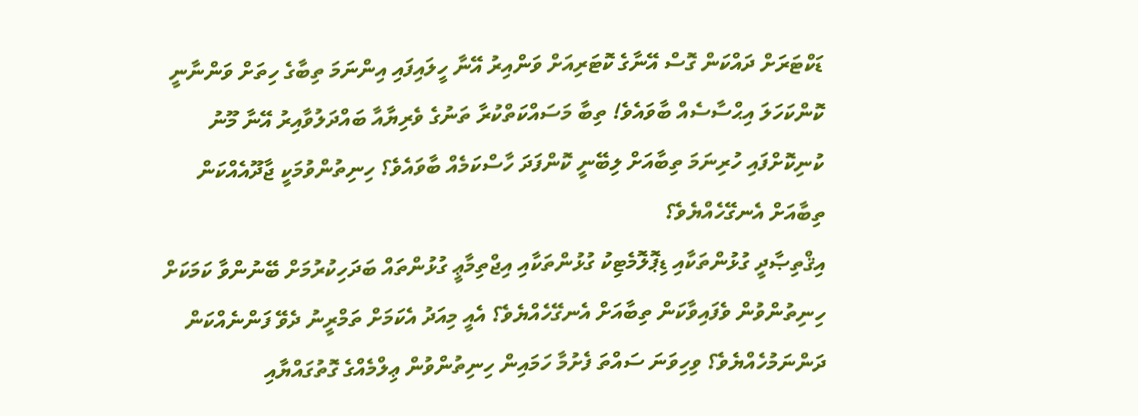ޑަކްޓަރަށް ދައްކަން ގޮސް އޭނާގެ ކޮޓަރިއަށް ވަންއިރު އޭނާ ހީލައިފައި އިންނަމަ ތިބާގެ ހިތަށް ވަންނާނީ ކޮންކަހަލަ އިޙްސާސެއް ބާވައެވެ! ތިބާ މަސައްކަތްކުރާ ތަނުގެ ވެރިޔާއާ ބައްދަލުވާއިރު އޭނާ މޫނު ކުނިކޮށްފައި ހުރިނަމަ ތިބާއަށް ލިބޭނީ ކޮންފަދަ ހާސްކަމެއް ބާވައެވެ؟ ހިނިތުންވުމަކީ ޖާދޫއެއްކަން ތިބާއަށް އެނގޭހެއްޔެވެ؟
އިޤްތިޞާދީ ގުޅުންތަކާއި ޑިޕޮލޮމެޓިކު ގުޅުންތަކާއި އިޖްތިމާޢީ ގުޅުންތައް ބަދަހިކުރުމަށް ބޭނުންވާ ކަމަކަށް ހިނިތުންވުން ވެފައިވާކަން ތިބާއަށް އެނގޭހެއްޔެވެ؟ އެއީ މިއަދު އެކަމަށް ތަމްރީނު ދެވޭ ފަންނެއްކަން ދަންނަމުހެއްޔެވެ؟ ވިހިވަނަ ސައްތަ ފެށުމާ ހަމައިން ހިނިތުންވުން ޢިލްމެއްގެ ގޮތުގައްޔާއި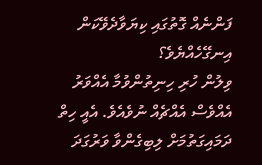ފަންނެއް ގޮތުގައި ކިޔަވާދެވޭކަން އިނގޭހެއްޔެވެ؟
ވިލުން ހުރި ހިނިތުންވުމާ އެއްވަރު އެއްވެސް އެއްޗެއް ނުވެއެވެ. އެއީ ހިތް ދަމައިގަތުމަށް ލިބިގެންވާ ވަރުގަދަ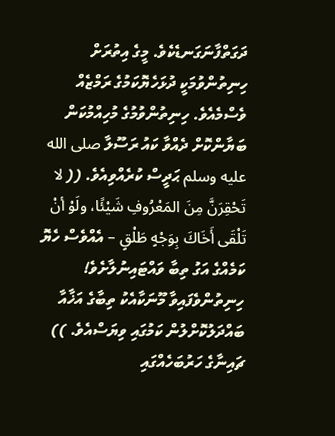ދަގަތްފާނަގަނޑެކެވެ. މީގެ އިތުރަށް ހިނިތުންވުމަކީ ދުޅަހެޔޮކަމުގެ ރަމްޒެއް ވެސްމެއެވެ. ހިނިތުންވުމުގެ މުހިއްމުކަން ބަޔާންކޮށް ދެއްވާ ކައު ރަސޫލާ صلى الله عليه وسلم ޙަދީސް ކުރެއްވިއެވެ. (( لا تَحْقِرَنَّ مِنَ المَعْرُوفِ شَيْئًا، ولَوْ أنْ تَلْقَى أَخَاكَ بِوَجْهٍ طَلْقٍ – އެއްވެސް ހެޔޮ ކަމެއްގެ އަގު ތިބާ ވައްޓައިނުލާށެވެ! ހިނިތުންވެފައިވާ މޫނަކާއެކު ތިބާގެ އަޚާއާ ބައްދަލުކޮށްލުން ކަމުގައި ވިޔަސްއެވެ. ))
ޗައިނާގެ ހަރުބަހެއްގައި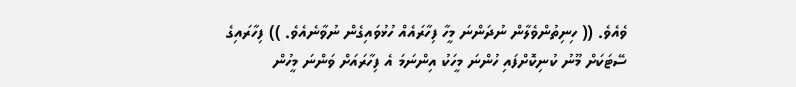ވެއެވެ. (( ހިނިތުންވެލާން ނުދަންނަ މީހާ ފިހާރައެއް ހުޅުވައިގެން ނުވާނެއެވެ. )) ފިހާރައިގެ ސޭޓަކަށް މޫނު ކުނިކޮށްފައި ހުންނަ މީހަކު އިންނަމަ އެ ފިހާރައަށް ވަންނަ މީހުން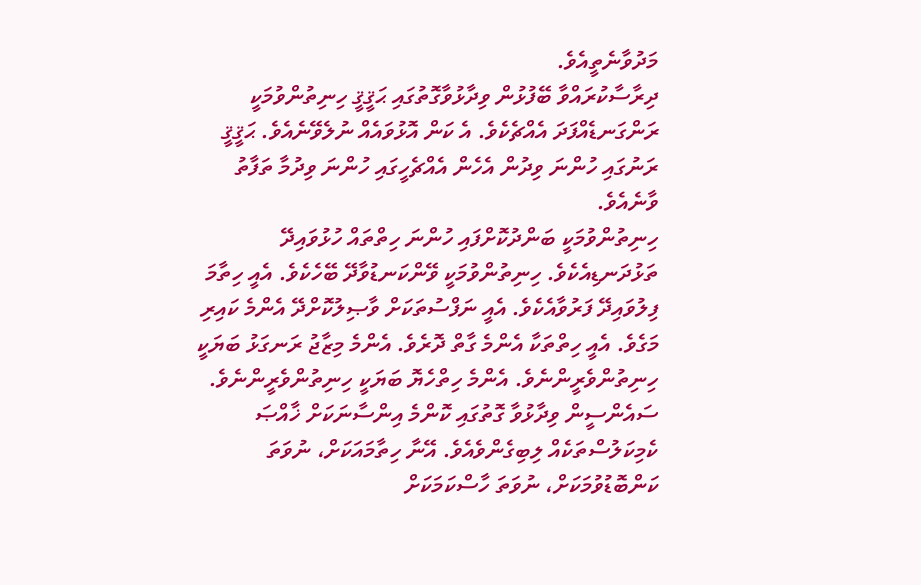މަދުވާނެތީއެވެ.
ދިރާސާކުރައްވާ ބޭފުޅުން ވިދާޅުވާގޮތުގައި ޙަޤީޤީ ހިނިތުންވުމަކީ ރަންގަނޑެއްފަދަ އެއްޗެކެވެ. އެ ކަން އޮޅުވައެއް ނުލެވޭނެއެވެ. ޙަޤީޤީ ރަނުގައި ހުންނަ ވިދުން އެހެން އެއްޗެހީގައި ހުންނަ ވިދުމާ ތަފާތު ވާނެއެވެ.
ހިނިތުންވުމަކީ ބަންދުކޮށްފައި ހުންނަ ހިތްތައް ހުޅުވައިދޭ ތަޅުދަނޑިއެކެވެ. ހިނިތުންވުމަކީ ވޭންކަނޑުވާދޭ ބޭހެކެވެ. އެއީ ހިތާމަ ފިލުވައިދޭ ފަރުވާއެކެވެ. އެއީ ނަފްސުތަކަށް ވާޞިލުކޮށްދޭ އެންމެ ކައިރި މަގެވެ. އެއީ ހިތްތަކާ އެންމެ ގާތް ދޮރެވެ. އެންމެ މިޒާޖު ރަނގަޅު ބަޔަކީ ހިނިތުންވެރީންނެވެ. އެންމެ ހިތްހެޔޮ ބަޔަކީ ހިނިތުންވެރީންނެވެ.
ސައެންސީން ވިދާޅުވާ ގޮތުގައި ކޮންމެ އިންސާނަކަށް ޚާއްޞަ ކެމިކަލުސްތަކެއް ލިބިގެންވެއެވެ. އޭނާ ހިތާމައަކަށް، ނުވަތަ ކަންބޮޑުވުމަކަށް، ނުވަތަ ހާސްކަމަކަށް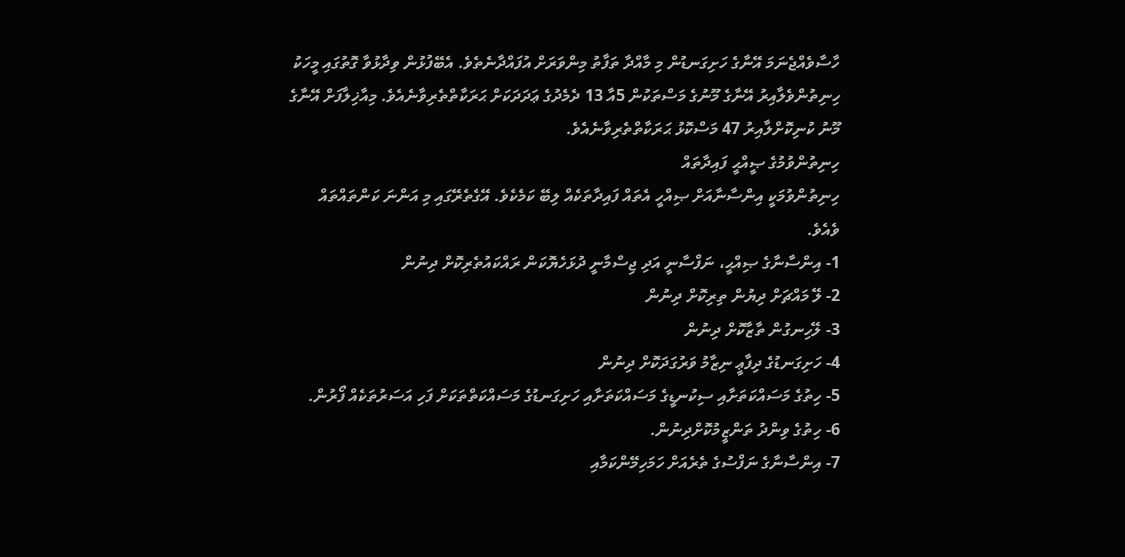ހާސާވެއްޖެނަމަ އޭނާގެ ހަށިގަނޑުން މި މާއްދާ ތަފާތު މިންވަރަށް އުފައްދާނެތެވެ. އެބޭފުޅުން ވިދާޅުވާ ގޮތުގައި މީހަކު ހިނިތުންވެލާއިރު އޭނާގެ މޫނުގެ މަސްތަކުން 5އާ 13 ދެމެދުގެ ޢަދަދަކަށް ޙަރަކާތްތެރިވާނެއެވެ. މިއާޚިލާފަށް އޭނާގެ މޫނު ކުނިކޮށްލާއިރު 47 މަސްކޮޅު ޙަރަކާތްތެރިވާނެއެވެ.
ހިނިތުންވުމުގެ ޞީއްޙީ ފައިދާތައް
ހިނިތުންވުމަކީ އިންސާނާއަށް ޞިއްހީ އެތައް ފައިދާތަކެއް ލިބޭ ކަމެކެވެ. އޭގެތެރޭގައި މި އަންނަ ކަންތައްތައް ވެއެވެ.
1- އިންސާނާގެ ޞިއްޙީ، ނަފްސާނީ އަދި ޖިސްމާނީ ދުޅަހެޔޮކަން ރައްކައުތެރިކޮށް ދިނުން
2- ލޭ މައްޗަށް ދިޔުން ތިރިކޮށް ދިނުން
3- ލޭހިނގުން ތާޒާކޮށް ދިނުން
4- ހަށިގަނޑުގެ ދިފާޢީ ނިޒާމު ވަރުގަދަކޮށް ދިނުން
5- ހިތުގެ މަސައްކަތަށާއި ސިކުނޑީގެ މަސައްކަތަށާއި ހަށިގަނޑުގެ މަސައްކަތްތަކަށް ފަހި އަސަރުތަކެއް ފޯރުން.
6- ހިތުގެ ވިންދު ތަންޒީމުކޮށްދިނުން.
7- އިންސާނާގެ ނަފްސުގެ ތެރެއަށް ހަމަހިމޭންކަމާއި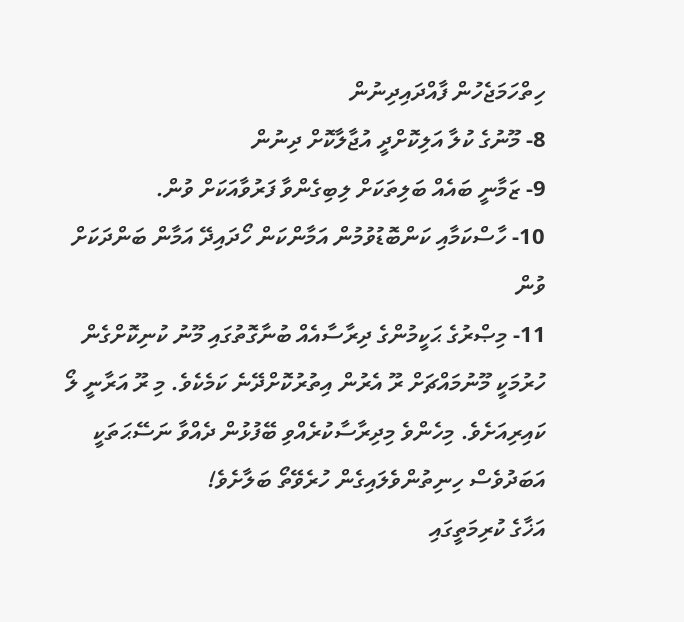ހިތްހަމަޖެހުން ފާއްދައިދިނުން
8- މޫނުގެ ކުލާ އަލިކޮށްދީ އުޖާލާކޮށް ދިނުން
9- ޒަމާނީ ބައެއް ބަލިތަކަށް ލިބިގެންވާ ފަރުވާއަކަށް ވުން.
10- ހާސްކަމާއި ކަންބޮޑުވުމުން އަމާންކަން ހޯދައިދޭ އަމާން ބަންދަކަށް ވުން
11- މިޞްރުގެ ޙަކީމުންގެ ދިރާސާއެއް ބުނާގޮތުގައި މޫނު ކުނިކޮށްގެން ހުރުމަކީ މޫނުމައްޗަށް ރޫ އެރުން އިތުރުކޮށްދޭނެ ކަމެކެވެ. މި ރޫ އަރާނީ ލޯ ކައިރިއަށެވެ. މިހެންވެ މިދިރާސާކުރެއްވި ބޭފުޅުން ދެއްވާ ނަސޭޙަތަކީ އަބަދުވެސް ހިނިތުންވެލައިގެން ހުރެވޭތޯ ބަލާށެވެ!
އަޚާގެ ކުރިމަތީގައި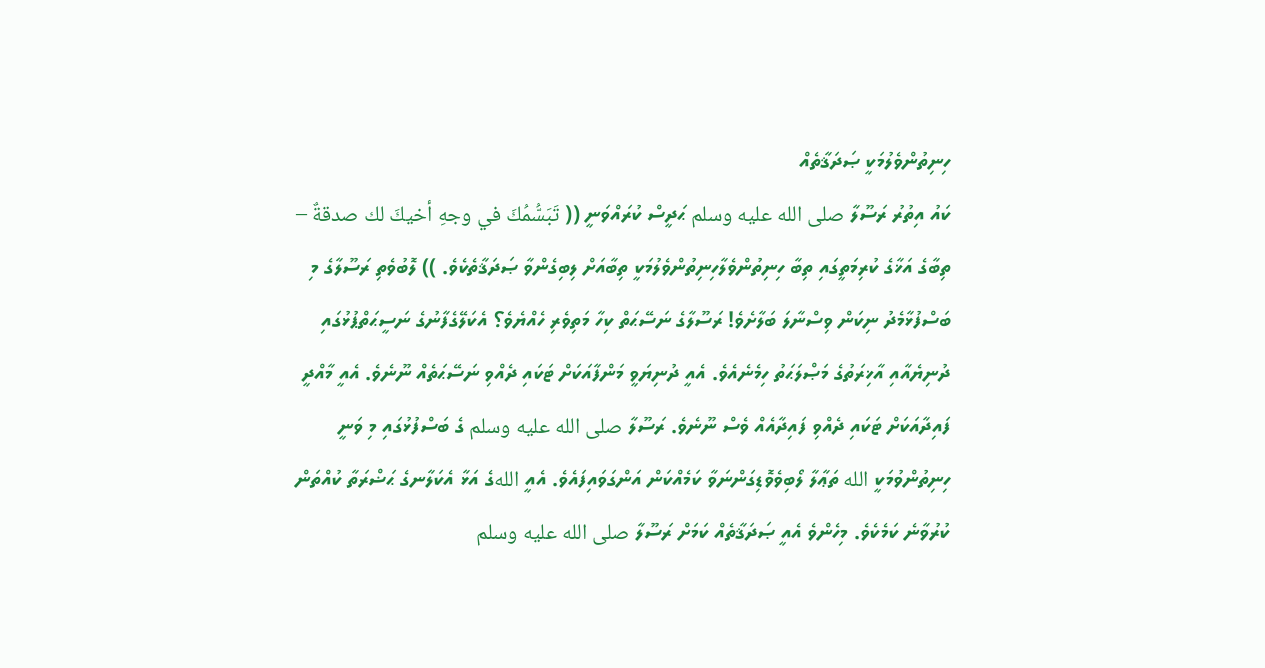ހިނިތުންވެލުމަކީ ޞަދަޤާތެއް
ކައު އިތުރު ރަސޫލާ صلى الله عليه وسلم ޙަދީސް ކުރައްވަނީ (( تَبَسُّمُكَ في وجهِ أخيكَ لك صدقةٌ – ތިބާގެ އަޚާގެ ކުރިމަތީގައި ތިބާ ހިނިތުންވެލާހިނިތުންވެލުމަކީ ތިބާއަށް ލިބިގެންވާ ޞަދަޤާތެކެވެ. )) ލޮބުވެތި ރަސޫލާގެ މި ބަސްފުޅާމެދު ނިކަން ވިސްނާލަ ބަލާށެވެ! ރަސޫލާގެ ނަސޭޙަތް ކިހާ މަތިވެރި ހެއްޔެވެ؟ އެކަލޭގެފާނުގެ ނަސީޙަތްޕުޅުގައި ދުނިޔެއާއި އާޚިރަތުގެ މަޞްލަޙަތު ހިމެނެއެވެ. އެއީ ދުނިޔަވީ މަންފާއަކަށް ޓަކައި ދެއްވި ނަސޭޙަތެއް ނޫނެވެ. އެއީ މާއްދީ ފައިދާއަކަށް ޓަކައި ދެއްވި ފައިދާއެއް ވެސް ނޫނެވެ. ރަސޫލާ صلى الله عليه وسلم ގެ ބަސްފުޅުގައި މި ވަނީ ހިނިތުންވުމަކީ الله ތަޢާލާ ލޯބިވެވޮޑިގަންނަވާ ކަމެއްކަން އަންގަވައިފައެވެ. އެއީ اللهގެ އަޅާ އެކަލާނގެ ޙަޟްރަތާ ކުއްތަން ކުރުވާނެ ކަމެކެވެ. މިހެންވެ އެއީ ޞަދަޤާތެއް ކަމަށް ރަސޫލާ صلى الله عليه وسلم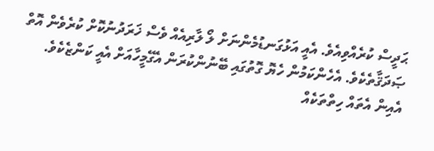ޙަދީސް ކުރެއްވިއެވެ. އެއީ އަޅުގަނޑުމެންނަށް ލޯ ލާރިއެއް ވެސް ޚަރަދުނުކޮށް ކުރެވެން އޮތް ޞަދަޤާތެކެވެ. އެހެންކަމުން ހެޔޮ ގޮތުގައި ބޭނުންކުރަން އެގޭމީހާއަށް އެއީ ކަންޒެކެވެ. އެއިން އެތައް ހިތްތަކެއް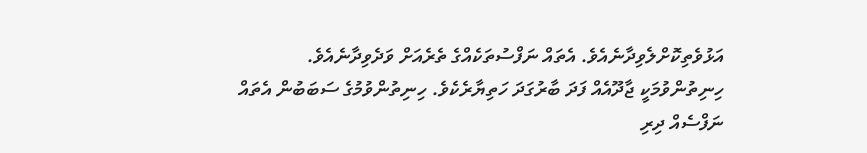އަޅުވެތިކޮށްލެވިދާނެއެވެ. އެތައް ނަފްސުތަކެއްގެ ތެރެއަށް ވަދެވިދާނެއެވެ.
ހިނިތުންވުމަކީ ޖާދޫއެއް ފަދަ ބާރުގަދަ ހަތިޔާރެކެވެ. ހިނިތުންވުމުގެ ސަބަބުން އެތައް ނަފްސެއް ދިރި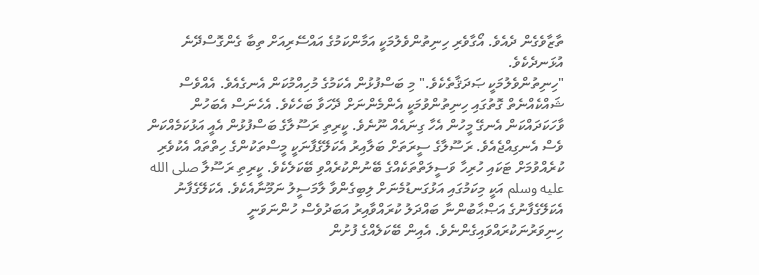ތާޒާވެގެން ދެއެވެ. އޯގާވެރި ހިނިތުންވެލުމަކީ އަމާންކަމުގެ އައްސޭރިއަށް ތިބާ ގެންގޮސްދޭނެ އުޅަނދެކެވެ.
"ހިނިތުންވެލުމަކީ ޞަދަޤާތެކެވެ." މި ބަސްފުޅުން އެކަމުގެ މުހިއްމުކަން އެނގެއެވެ. އެއްވެސް ޝައްކެއްނެތް ގޮތުގައި ހިނިތުންވުމަކީ އެންމެންނަށް ދޭހަވާ ބަހެކެވެ. އެހެނަސް އެބަހުން ވާހަކަދައްކަން އެނގޭ މީހުން އެހާ ގިނައެއް ނޫނެވެ. ކީރިތި ރަސޫލާގެ ބަސްފުޅުން އެއީ އަޅުކަމެއްކަން ވެސް އެނގިއްޖެއެވެ. ރަސޫލާގެ ސީރަތަށް ބަލާއިރު އެކަލޭގެފާނަކީ މީސްތަކުންގެ ހިތްތައް އެކުވެރި ކުރެއްވުމަށް ޓަކައި ހުރިހާ ވަސީލަތްތަކެއްގެ ބޭނުންކުރެއްވި ބޭކަލެކެވެ. ކީރިތި ރަސޫލާ صلى الله عليه وسلم އަކީ މިކަމުގައި އަޅުގަނޑުމެނަށް ލިބިގެންވާ ލާމަސީލު ނަމޫނާއެކެވެ. އެކަލޭގެފާނު އެކަލޭގެފާނުގެ އަޞްޙާބުންނާ ބައްދަލު ކުރައްވާއިރު އަބަދުވެސް ހުންނަވަނީ ހިނިވަރުނަކުރައްވައިގެންނެވެ. އެއިން ބޭކަލެއްގެ ފުށުން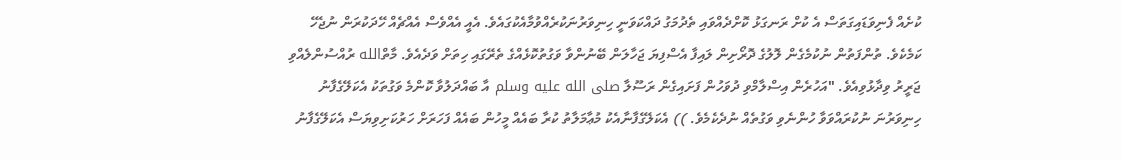ކުށެއް ފެނިވަޑައިގަތަސް އެ ކުށް ރަނގަޅު ކޮށްދެއްވައި ތެދުމަގު ދައްކަވަނީ ހިނިވަރުނަކުރެއްވުމާއެކުގައެވެ. އެއީ އެއްވެސް އެއްޗެއް ހޭދަކުރަން ނުޖެހޭ ކަމެކެވެ. ތުންފަތުން ނުކުމެގެން ލޮލުގެ ދޮރޯށިން ލައިފާ އެސްފިޔަ ޖަހާލަން ބޭނުންވާ ވަގުތުކޮޅެއްގެ ތެރޭގައި ހިތަށް ވަދެއެވެ. މާތްالله ރުއްސުންލެއްވި ޖަރީރު ވިދާޅުވިއެވެ. "އަހުރެން އިސްލާމްވި ދުވަހުން ފަށައިގެން ރަސޫލާ صلى الله عليه وسلم އާ ބައްދަލުވާ ކޮންމެ ވަގުތަކު އެކަލޭގެފާނު ހިނިވަރުނަ ނުކުރައްވަވާ ހުންނެވި ވަގުތެއް ނުދެކެމެވެ. )) އެކަލޭގެފާނާއެކު މުޢާމަލާތު ކުރާ ބައެއް މީހުން ބައެއް ފަހަރަށް ހަރުކަށިވިޔަސް އެކަލޭގެފާނު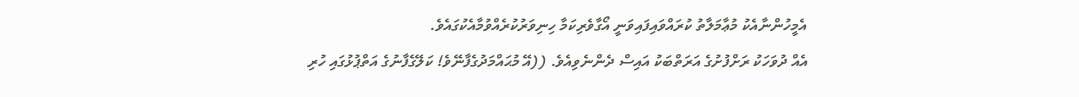އެމީހުންނާއެކު މުޢާމަލާތު ކުރައްވައިފައިވަނީ އޯގާވެރިކަމާ ހިނިވަރުކުރެއްވުމާއެކުގައެވެ.
އެއް ދުވަހަކު ރަށްފުށުގެ އަރަތްބަކު އައިސް ދެންނެވިއެވެ. ((އޭ މުޙައްމަދުގެފާނޭވެ! ކަލޭގެފާނުގެ އަތްޕުޅުގައި ހުރި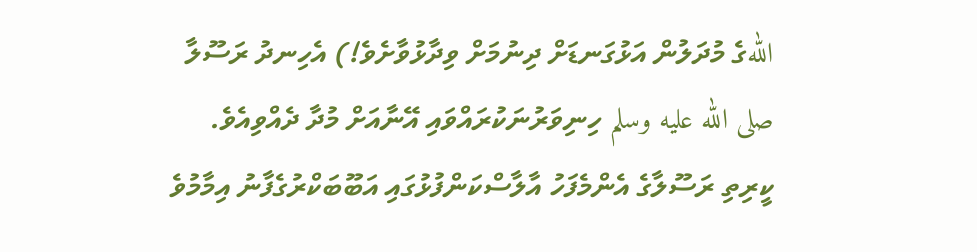اللهގެ މުދަލުން އަޅުގަނޑަށް ދިނުމަށް ވިދާޅުވާށެވެ!) އެހިނދު ރަސޫލާ صلى الله عليه وسلم ހިނިވަރުނަކުރައްވައި އޭނާއަށް މުދާ ދެއްވިއެވެ. ކީރިތި ރަސޫލާގެ އެންމެފަހު އާލާސްކަންފުޅުގައި އަބޫބަކްރުގެފާނު އިމާމުވެ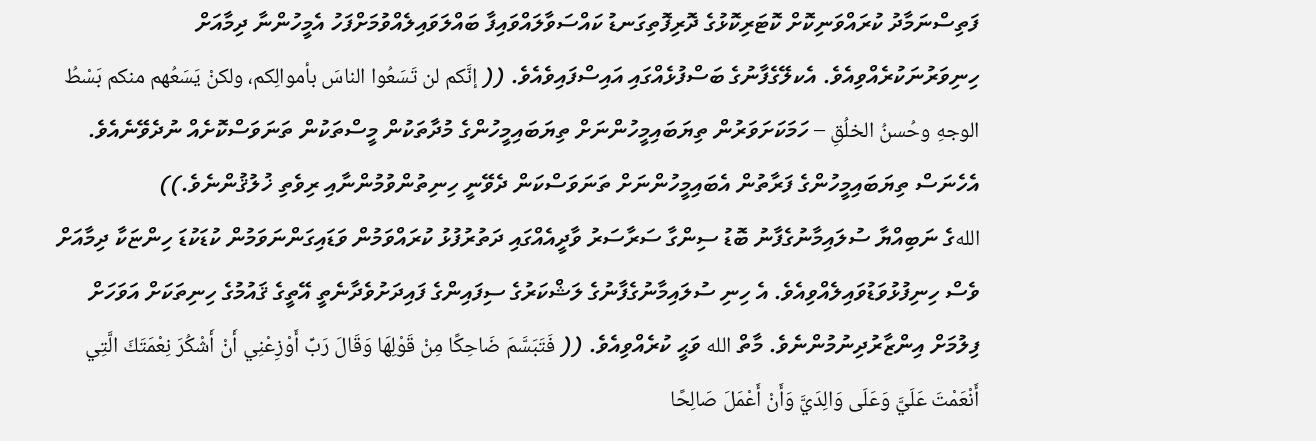ފަތިސްނަމާދު ކުރައްވަނިކޮށް ކޮޓަރިކޮޅުގެ ދޮރިފޮތިގަނޑު ކައްސަވާލައްވައިފާ ބައްލަވައިލެއްވުމަށްފަހު އެމީހުންނާ ދިމާއަށް ހިނިވަރުނަކުރެއްވިއެވެ. އެކލޭގެފާނުގެ ބަސްފުޅެއްގައި އައިސްފައިވެއެވެ. (( إنَّكم لن تَسَعُوا الناسَ بأموالِكم، ولكنْ يَسَعُهم منكم بَسْطُ الوجهِ وحُسنُ الخلُقِ – ހަމަކަށަވަރުން ތިޔަބައިމީހުންނަށް ތިޔަބައިމީހުންގެ މުދާތަކުން މީސްތަކުން ތަނަވަސްކޮށެއް ނުދެވޭނެއެވެ. އެހެނަސް ތިޔަބައިމީހުންގެ ފަރާތުން އެބައިމީހުންނަށް ތަނަވަސްކަން ދެވޭނީ ހިނިތުންވުމުންނާއި ރިވެތި ޚުލުޤުންނެވެ.))
اللهގެ ނަބިއްޔާ ސުލައިމާނުގެފާނު ބޮޑު ސިންގާ ސަރާސަރު ވާދީއެއްގައި ދަތުރުފުޅު ކުރައްވަމުން ވަޑައިގަންނަވަމުން ކުޑަކުޑަ ހިންޏަކާ ދިމާއަށް ވެސް ހިނިފުޅުވަޑުވައިލެއްވިއެވެ. އެ ހިނި ސުލައިމާނުގެފާނުގެ ލަޝްކަރުގެ ސިފައިންގެ ފައިދަށުވެދާނެތީ އޭތީގެ ޤައުމުގެ ހިނިތަކަށް އަވަހަށް ފިލުމަށް އިންޒާރުދިނުމުންނެވެ. މާތް الله ވަޙީ ކުރެއްވިއެވެ. (( فَتَبَسَّمَ ضَاحِكًا مِنْ قَوْلِهَا وَقَالَ رَبِّ أَوْزِعْنِي أَنْ أَشْكُرَ نِعْمَتَكَ الَّتِي أَنْعَمْتَ عَلَيَّ وَعَلَى وَالِدَيَّ وَأَنْ أَعْمَلَ صَالِحًا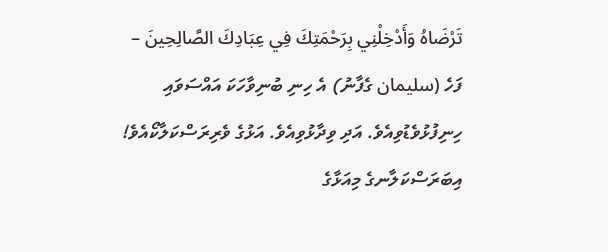تَرْضَاهُ وَأَدْخِلْنِي بِرَحْمَتِكَ فِي عِبَادِكَ الصَّالِحِينَ – ފަހެ (سليمان ގެފާނު) އެ ހިނި ބުނިވާހަކަ އައްސަވައި ހިނިފުޅުވެޑުވިއެވެ. އަދި ވިދާޅުވިއެވެ. އަޅުގެ ވެރިރަސްކަލާކޯއެވެ! އިބަރަސްކަލާނގެ މިއަޅާގެ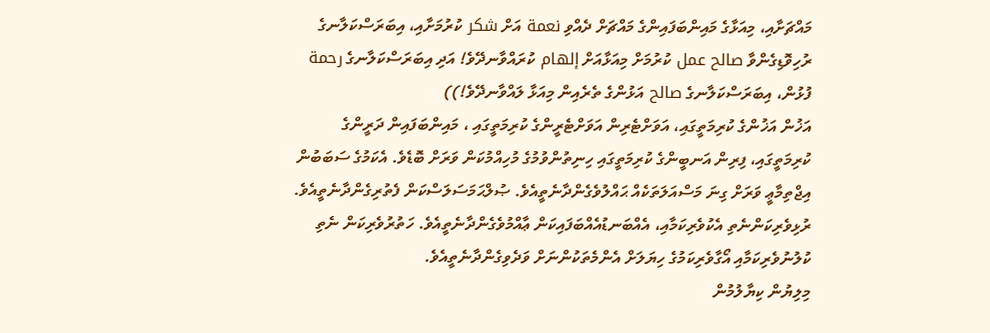މައްޗަށާއި، މިއަޅާގެ މައިންބަފައިންގެ މައްޗަށް ދެއްވި نعمة އަށް شكر ކުރުމަށާއި، އިބަރަސްކަލާނގެ ރުހިވޮޑިގެންވާ صالح عمل ކުރުމަށް މިއަޅާއަށް إلهام ކުރައްވާނދޭވެ! އަދި އިބަރަސްކަލާނގެ رحمة ފުޅުން، އިބަރަސްކަލާނގެ صالح އަޅުންގެ ތެރެއިން މިއަޅާ ލައްވާނދޭވެ!))
އަޚުން އަޚުންގެ ކުރިމަތީގައި، އަވަށްޓެރިން އަވަށްޓެރީންގެ ކުރިމަތީގައި ، މައިންބަފައިން ދަރީންގެ ކުރިމަތީގައި، ފިރިން އަނބީންގެ ކުރިމަތީގައި ހިނިތުންވުމުގެ މުހިއްމުކަން ވަރަށް ބޮޑެވެ. އެކަމުގެ ސަބަބުން އިޖްތިމާޢީ ވަރަށް ގިނަ މަސްއަލަތަކެއް ޙައްލުވެގެންދާނެތީއެވެ. ޞުލްޙަމަސަލަސްކަން ފެތުރިގެންދާނެތީއެވެ. ރުޅިވެރިކަންނެތި އެކުވެރިކަމާއި، އެއްބަނޑުއެއްބަފައިކަން ޢާއްމުވެގެންދާނެތީއެވެ. ހަތުރުވެރިކަން ނެތި ކުލުނުވެރިކަމާއި އޯގާވެރިކަމުގެ ހިޔަލަށް އެންމެތަކުންނަށް ވަދެވިގެންދާނެތީއެވެ.
މިލިޔުން ކިޔާލުމުން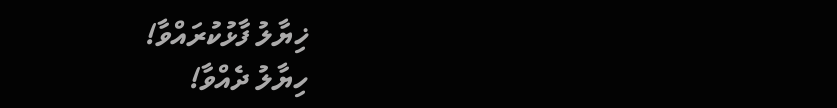ޚިޔާލު ފާޅުކުރައްވާ!
ހިޔާލު ދެއްވާ!